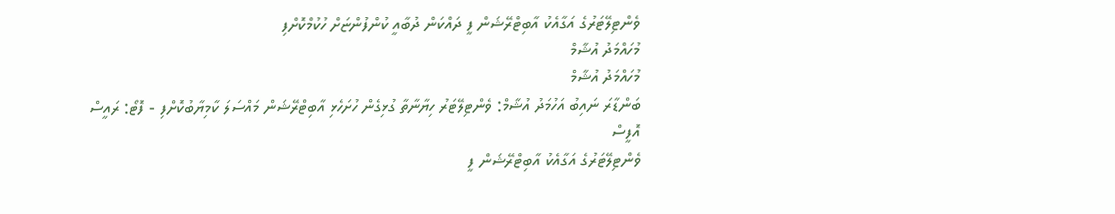ވެންޓިލޭޓަރުގެ އަގާއެކު އާބިޓްރޭޝަން ފީ ދައްކަން ދުބާއީ ކުންފުންޏަށް ހުކުމްކޮށްފި
މުހައްމަދު އުޝާމް
މުހައްމަދު އުޝާމް
ބަންޑާރަ ނައިބު އަހުމަދު އުޝާމް: ވެންޓިލޭޓަރު ހިޔާނާތާ ގުޅިގެން ހުށަހެޅި އާބިޓްރޭޝަން މައްސަލަ ކާމިޔާބުކޮށްފި - ފޮޓޯ: ރައީސް އޮފީސް
ވެންޓިލޭޓަރުގެ އަގާއެކު އާބިޓްރޭޝަން ފީ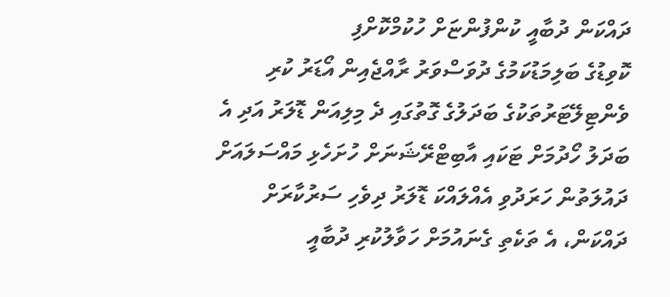ދައްކަން ދުބާއީ ކުންފުންޏަށް ހުކުމްކޮށްފި
ކޮވިޑުގެ ބަލިމަޑުކަމުގެ ދުވަސްވަރު ރާއްޖެއިން އޯޑަރު ކުރި ވެންޓިލޭޓަރުތަކުގެ ބަދަލުގެ ގޮތުގައި ދެ މިލިއަން ޑޮލަރު އަދި އެ ބަދަލު ހޯދުމަށް ޓަކައި އާބިޓްރޭޝަނަށް ހުށަހެޅި މައްސަލައަށް ދައުލަތުން ހަރަދުވި އެއްލައްކަ ޑޮލަރު ދިވެހި ސަރުކާރަށް ދައްކަން، އެ ތަކެތި ގެނައުމަށް ހަވާލުކުރި ދުބާއީ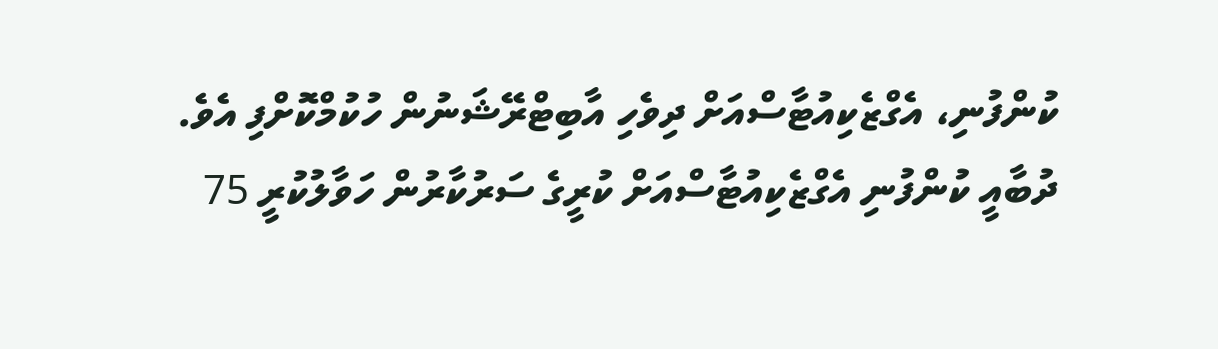ކުންފުނި، އެގްޒެކިއުޓާސްއަށް ދިވެހި އާބިޓްރޭޝަނުން ހުކުމްކޮށްފި އެވެ.
ދުބާއީ ކުންފުނި އެގްޒެކިއުޓާސްއަށް ކުރީގެ ސަރުކާރުން ހަވާލުކުރީ 75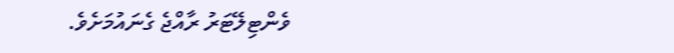ވެންޓިލޭޓަރު ރާއްޖެ ގެނައުމަށެވެ.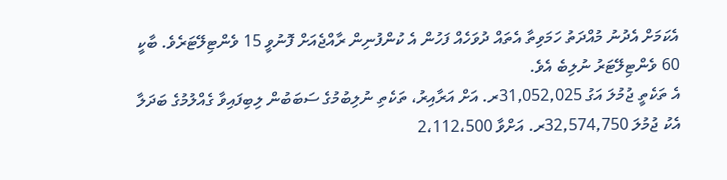އެކަމަށް އެދުނު މުއްދަތު ހަމަވިތާ އެތައް ދުވަހެއް ފަހުން އެ ކުންފުނިން ރާއްޖެއަށް ފޮނުވީ 15 ވެންޓިލޭޓަރެވެ. ބާކީ 60 ވެންޓިލޭޓަރު ނުލިބެ އެވެ.
އެ ތަކެތީ ޖުމުލަ އަގު 31,052,025ރ. އަށް އަރާއިރު، ތަކެތި ނުލިބުމުގެ ސަބަބުން ލިބިފައިވާ ގެއްލުމުގެ ބަދަލާ އެކު ޖުމުލަ 32,574,750ރ. އަށްވާ 2،112،500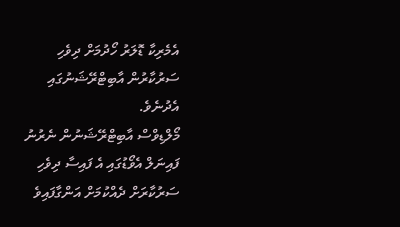އެމެރިކާ ޑޮލަރު ހޯދުމަށް ދިވެހި ސަރުކާރުން އާބިޓްރޭޝަނުގައި އެދުނެވެ.
މޯލްޑިވްސް އާބިޓްރޭޝަނުން ނެރުނު ފައިނަލް އެވޯޑުގައި އެ ފައިސާ ދިވެހި ސަރުކާރަށް ދެއްކުމަށް އަންގާފައިވެ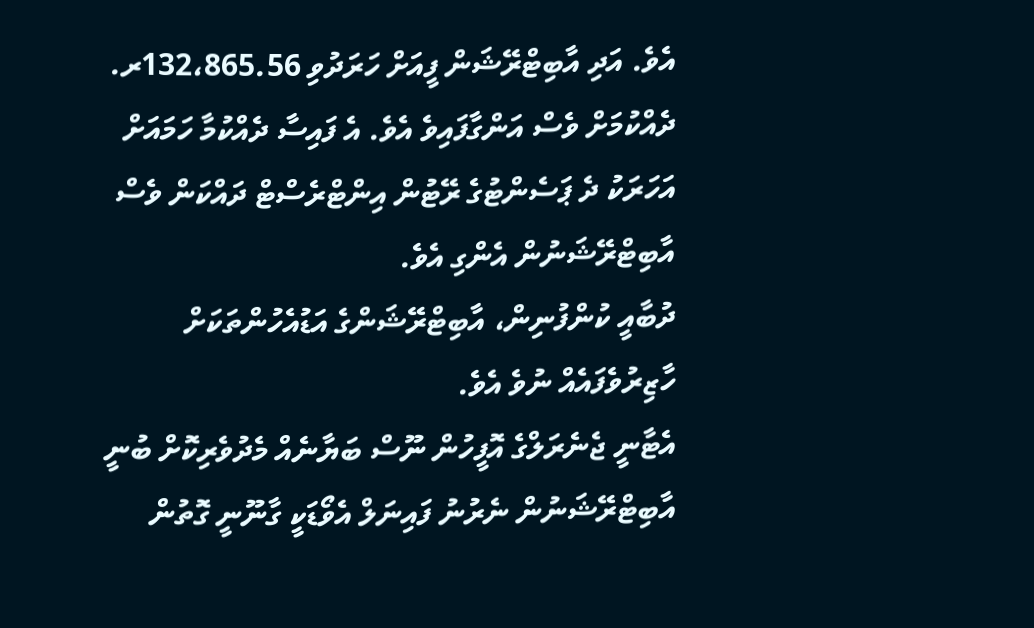އެވެ. އަދި އާބިޓްރޭޝަން ފީއަށް ހަރަދުވި 132،865.56ރ. ދެއްކުމަށް ވެސް އަންގާފައިވެ އެވެ. އެ ފައިސާ ދެއްކުމާ ހަމައަށް އަހަރަކު ދެ ޕަސެންޓުގެ ރޭޓުން އިންޓްރެސްޓް ދައްކަން ވެސް އާބިޓްރޭޝަނުން އެންގި އެވެ.
ދުބާއީ ކުންފުނިން، އާބިޓްރޭޝަންގެ އަޑުއެހުންތަކަށް ހާޒިރުވެފައެއް ނުވެ އެވެ.
އެޓާނީ ޖެނެރަލްގެ އޮފީހުން ނޫސް ބަޔާނެއް މެދުވެރިކޮށް ބުނީ އާބިޓްރޭޝަނުން ނެރުނު ފައިނަލް އެވޯޑަކީ ގާނޫނީ ގޮތުން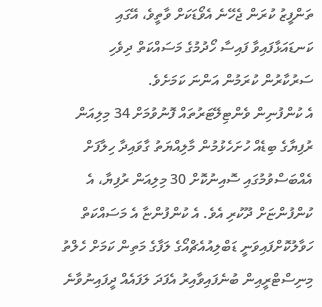ތަންފީޒު ކުރަން ޖެހޭނެ އެވޯޑަކަށް ވާތީވެ، އޭގައި ކަނޑައަޅާފައިވާ ފައިސާ ހޯދުމުގެ މަސައްކަތް ދިވެހި ސަރުކާރުން ކުރަމުން އަންނަ ކަމަށެވެ.
އެ ކުންފުނިން ވެންޓިލޭޓަރުތައް ފޮނުވުމަށް 34 މިލިއަން ރުފިޔާގެ ބިޑެއް ހުށަހެޅުމުން މާލިއްޔަތު ގާވައިދާ ހިލާފަށް އެއްބަސްވުމުގައި ސޮއިނުކޮށް 30 މިލިއަން ރުފިޔާ، އެ ކުންފުންޏަށް ދޫކުރި އެވެ. އެ ކުންފުންޏާ އެ މަސައްކަތް ހަވާލުކޮށްފައިވަނީ ޑަބްލިއުއެޗްއޯގެ ލަފާގެ މަތިން ކަމަށް ހެލްތު މިނިސްޓްރީއިން ބުނެފައިވާއިރު އެފަދަ ލަފައެއް ދީފައިނުވާނެ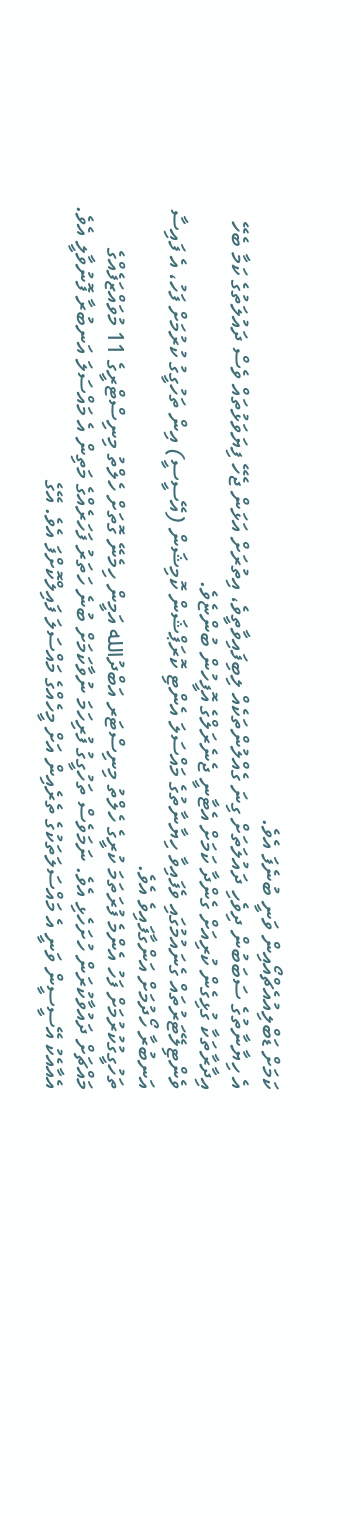ކަމަށް ޑަބްލިއުއެޗްއޯއިން ވަނީ ބުނެފަ އެވެ.
އެ ހިޔާނާތުގެ ސަބަބުން ދިވެހި ދައުލަތަށް ގިނަ ގެއްލުންތަކެއް ލިބިފައިވާތީވެ، އިތުރަށް އަޅަން ޖެހޭ ފިޔަވަޅުތައް ވެސް ދައުލަތުގެ ކަމާ ބެހޭ އިދާރާތަކާ ގުޅިގެން ކުރިއަށް ގެންދާ ކަމަށް އެޓާނީ ޖެނެރަލްގެ އޮފީހުން ބުންޏެވެ.
ވެންޓިލޭޓަރުތައް ގެނައުމުގައި ވެފައިވާ ހިޔާނާތުގެ މައްސަލަ އެންޓި ކޮރަޕްޝަން ކޮމިޝަން (އޭސީސީ) އިން ތަހުގީގު ކުރުމަށް ފަހު، އެ ފައިސާ އަނބުރާ ހޯދުމަށް އަންގާފައިވެ އެވެ.
ތަހުގީގުކުރުމަށް ފަހު އެންމެ ފުރަތަމަ ކުރީގެ ހެލްތު މިނިސްޓަރ އަބްދުالله އަމީން ހިމެނޭ ގޮތަށް ހެލްތު މިނިސްޓްރީގެ 11 މުވައްޒަފެއްގެ މައްޗަށް ދައުވާކުރަން ހުށަހެޅި އެވެ. ނަމަވެސް ތަހުގީގު ފުރިހަމަ ނުވާކަމަށް ބުނެ ހަތަރު ފަހަރެއްގެ މަތިން އެ މައްސަލަ އަނބުރާ ފޮނުވާލީ އެވެ.
އެއާއެކު އޭސީސީން ވަނީ އެ މައްސަލަތަކުގެ ތެރެއިން އަށް މީހެއްގެ މައްސަލަ ފައިލްކޮށްފަ އެވެ. އޭގެ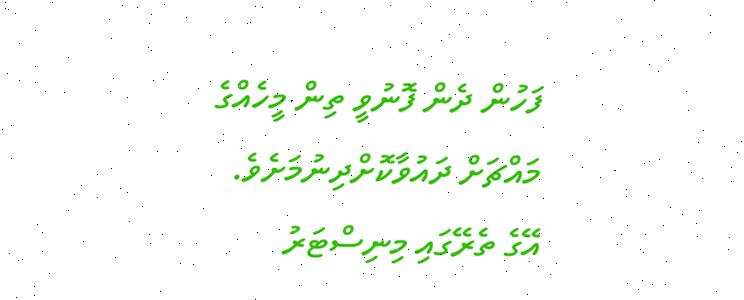ފަހުން ދެން ފޮނުވީ ތިން މީހެއްގެ މައްޗަށް ދައުވާކޮށްދިނުމަށެވެ. އޭގެ ތެރޭގައި މިނިސްޓަރު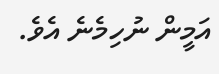އަމީން ނުހިމެނެ އެވެ.